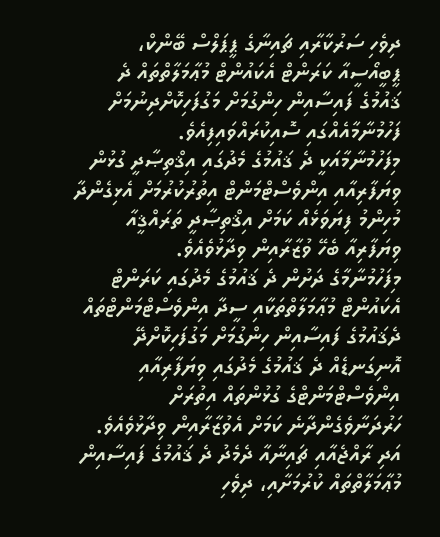ދިވެހި ސަރުކާރާއި ޗައިނާގެ ޕީޕަލްސް ބޭންކް، ޕީބީއޯސީއާ ކަރަންޓް އެކައުންޓް މުޢާމަލާތްތައް ދެ ޤައުމުގެ ފައިސާއިން ހިންގުމަށް މަގުފަހިކޮށްދިނުމަށް ފަހުމުނާމާއެއްގައި ސޮއިކުރައްވައިފިއެވެ.
މިފަހުމުނާމާއަކީ ދެ ޤައުމުގެ މެދުގައި އިޤްތިޞާދީ ގުޅުން ވިޔަފާރިއާއި އިންވެސްޓްމަންޓް އިތުރުކުރުމަށް އެޅިގެންދާ މުހިންމު ފިޔަވަޅެއް ކަމަށް އިޤްތިޞާދީ ތަރައްޤީއާ ވިޔަފާރިއާ ބެހޭ ވުޒާރާއިން ވިދާޅުވެއެވެ.
މިފަހުމުނާމާގެ ދަށުން ދެ ޤައުމުގެ މެދުގައި ކަރަންޓް އެކައުންޓް މުޢާމަލާތްތަކާއި ސީދާ އިންވެސްޓްމަންޓްތައް ދެޤައުމުގެ ފައިސާއިން ހިންގުމަށް މަގުފަހިކޮށްދޭ އޮނިގަނޑެއް ދެ ޤައުމުގެ މެދުގައި ވިޔަފާރިއާއި އިންވެސްޓްމަންޓްގެ ގުޅުންތައް އިތުރަށް ހަރުދަނާވެގެންދާނެ ކަމަށް އެވުޒާރާއިން ވިދާޅުވެއެވެ.
އަދި ރާއްޖެއާއި ޗައިނާއާ ދެމެދު ދެ ޤައުމުގެ ފައިސާއިން މުޢާމަލާތްތައް ކުރުމަށާއި، ދިވެހި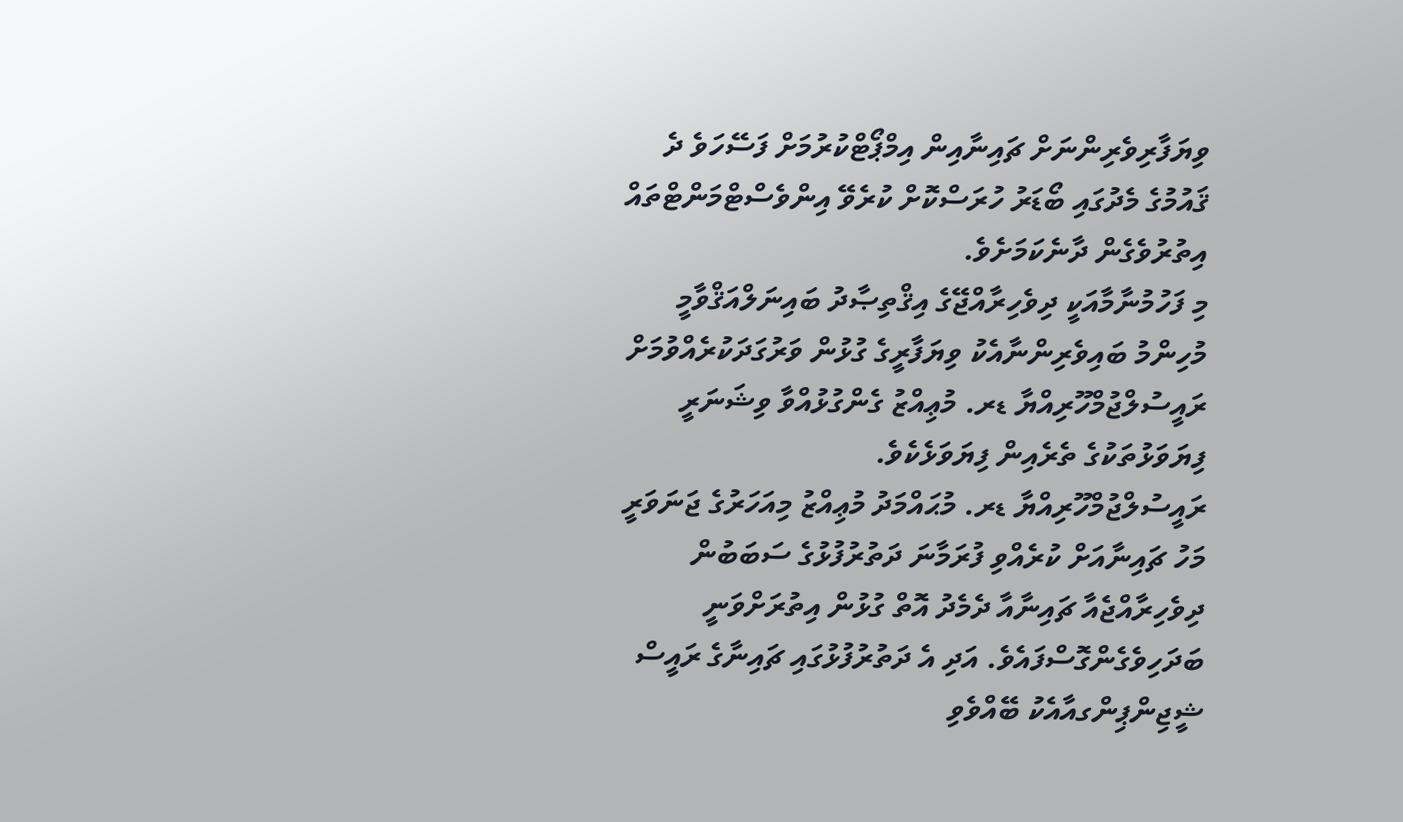ވިޔަފާރިވެރިންނަށް ޗައިނާއިން އިމްޕޯޓްކުރުމަށް ފަސޭހަވެ ދެ ޤައުމުގެ މެދުގައި ބޯޑަރު ހުރަސްކޮށް ކުރެވޭ އިންވެސްޓްމަންޓްތައް އިތުރުވެގެން ދާނެކަމަށެވެ.
މި ފަހުމުނާމާއަކީ ދިވެހިރާއްޖޭގެ އިޤްތިޞާދު ބައިނަލްއަޤްވާމީ މުހިންމު ބައިވެރިންނާއެކު ވިޔަފާރީގެ ގުޅުން ވަރުގަދަކުރެއްވުމަށް ރައީސުލްޖުމްހޫރިއްޔާ ޑރ. މުޢިއްޒު ގެންގުޅުއްވާ ވިޝަނަރީ ފިޔަވަޅުތަކުގެ ތެރެއިން ފިޔަވަޅެކެވެ.
ރައީސުލްޖުމްހޫރިއްޔާ ޑރ. މުޙައްމަދު މުޢިއްޒު މިއަހަރުގެ ޖަނަވަރީ މަހު ޗައިނާއަށް ކުރެއްވި ފުރަމާނަ ދަތުރުފުޅުގެ ސަބަބުން ދިވެހިރާއްޖެއާ ޗައިނާއާ ދެމެދު އޮތް ގުޅުން އިތުރަށްވަނީ ބަދަހިވެގެންގޮސްފައެވެ. އަދި އެ ދަތުރުފުޅުގައި ޗައިނާގެ ރައީސް ޝީޖިންޕިންގއާއެކު ބޭއްވެވި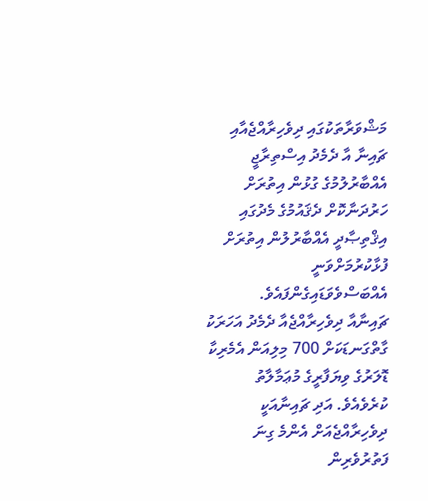މަޝްވަރާތަކުގައި ދިވެހިރާއްޖެއާއި ޗައިނާ އާ ދެމެދު އިސްތިރާޖީ އެއްބާރުލުމުގެ ގުޅުން އިތުރަށް ހަރުދަނާކޮށް ދެޤައުމުގެ މެދުގައި އިޤްތިޞާދީ އެއްބާރުލުން އިތުރަށް ފުޅާކުރުމަށްވަނީ އެއްބަސްވެވަޑައިގެންފައެވެ.
ޗައިނާއާ ދިވެހިރާއްޖެއާ ދެމެދު އަހަރަކު ގާތްގަނޑަކަށް 700 މިލިއަން އެމެރިކާ ޑޮލަރުގެ ވިޔަފާރީގެ މުޢަމާލާތު ކުރެވެއެވެ. އަދި ޗައިނާއަކީ ދިވެހިރާއްޖެއަށް އެންމެ ގިނަ ފަތުރުވެރިން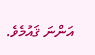އަންނަ ޤައުމެވެ.